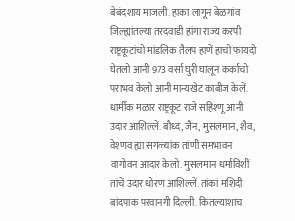बेबंदशाय माजली. हाका लागून बेळगांव जिल्ह्यांतल्या तरदवाडी हांगा राज्य करपी राष्ट्रकूटांचो मांडलिक तैलप हाणें हाचो फायदो घेतलो आनी 973 वर्सा घुरी घालून कर्काचो पराभव केलो आनी मान्यखेट काबीज केलें.
धार्मीक मळार राष्ट्रकूट राजे सहिश्णू आनी उदार आशिल्लें. बौध्द, जैन, मुसलमान, शैव, वेश्णव ह्या सगळ्यांक तांणी समभावन वागोवन आदार केलो. मुसलमान धर्माविशीं तांचें उदार धोरण आशिल्लें. तांकां मशिदी बांदपाक परवानगी दिल्ली. कितल्याशाच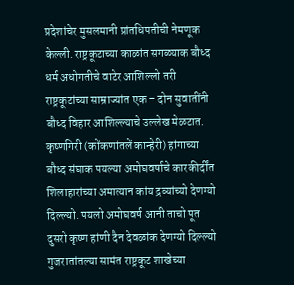प्रदेशांचेर मुसलमानी प्रांतधिपतीची नेमणूक केल्ली. राष्ट्रकूटाच्या काळांत सगळ्याक बौध्द धर्म अधोगतीचे वाटेर आशिल्लो तरी राष्ट्रकूटांच्या साम्राज्यांत एक – दोन सुवातींनी बौध्द विहार आशिल्ल्याचे उल्लेख मेळटात. कृष्णगिरी (कोंकणांतलें कान्हेरी) हांगाच्या बौध्द संघाक पयल्या अमोघवर्षाचे कारकीर्दींत शिलाहारांच्या अमात्यान कांय द्रव्यांच्यो देणग्यो दिल्ल्यो. पयलो अमोघवर्ष आनी ताचो पूत दुसरो कृष्ण हांणी दैन देवळांक देणग्यो दिल्ल्यो गुजरातांतल्या सामंत राष्ट्रकूट शाखेच्या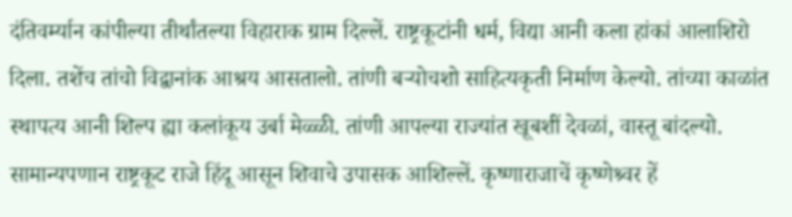दंतिवर्म्यान कांपील्या तीर्थांतल्या विहाराक ग्राम दिल्लें. राष्ट्रकूटांनी धर्म, विद्या आनी कला हांकां आलाशिरो दिला. तशेंच तांचो विद्वानांक आश्रय आसतालो. तांणी बऱ्योचशो साहित्यकृती निर्माण केल्यो. तांच्या काळांत स्थापत्य आनी शिल्प ह्या कलांकूय उर्बा मेळ्ळी. तांणी आपल्या राज्यांत खूबशीं देवळां, वास्तू बांदल्यो. सामान्यपणान राष्ट्रकूट राजे हिंदू आसून शिवाचे उपासक आशिल्लें. कृष्णाराजाचें कृष्णेश्र्वर हें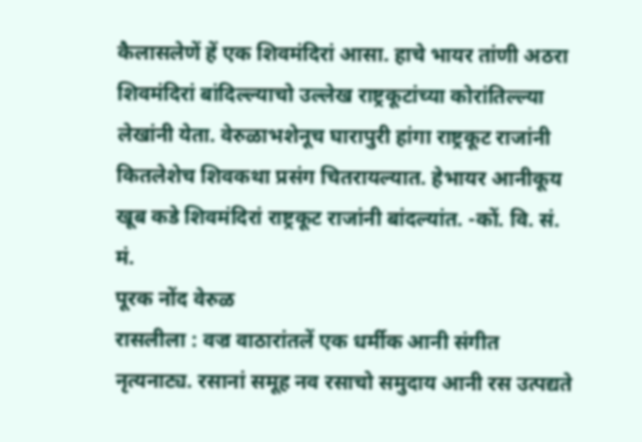कैलासलेणें हें एक शिवमंदिरां आसा. हाचे भायर तांणी अठरा शिवमंदिरां बांदिल्ल्याचो उल्लेख राष्ट्रकूटांच्या कोरांतिल्ल्या लेखांनी येता. वेरुळाभशेनूच घारापुरी हांगा राष्ट्रकूट राजांनी कितलेशेच शिवकथा प्रसंग चितरायल्यात. हेभायर आनीकूय खूब कडे शिवमंदिरां राष्ट्रकूट राजांनी बांदल्यांत. -कों. वि. सं. मं.
पूरक नोंद वेरुळ
रासलीला : वज्र वाठारांतलें एक धर्मीक आनी संगीत नृत्यनाट्य. रसानां समूह नव रसाचो समुदाय आनी रस उत्पद्यते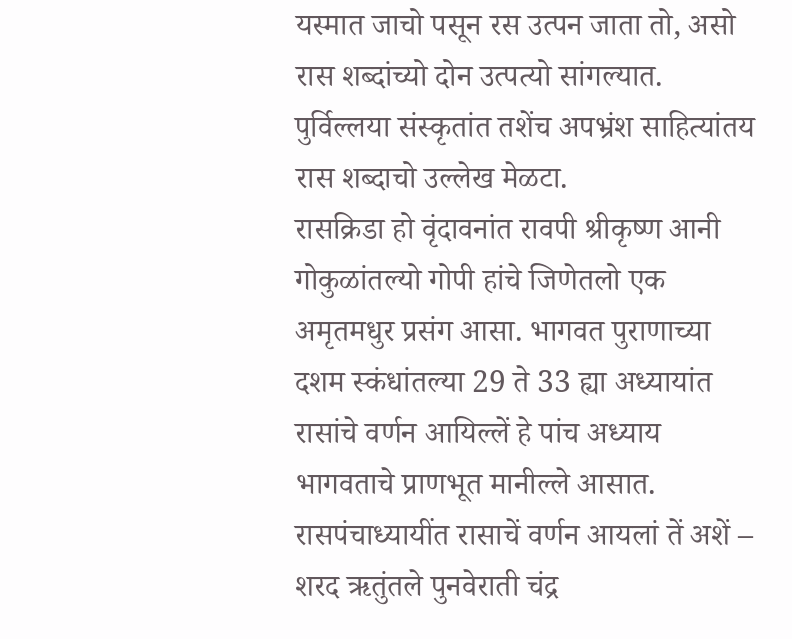यस्मात जाचो पसून रस उत्पन जाता तो, असो रास शब्दांच्यो दोन उत्पत्यो सांगल्यात. पुर्विल्लया संस्कृतांत तशेंच अपभ्रंश साहित्यांतय रास शब्दाचो उल्लेख मेळटा.
रासक्रिडा हो वृंदावनांत रावपी श्रीकृष्ण आनी गोकुळांतल्यो गोपी हांचे जिणेतलो एक अमृतमधुर प्रसंग आसा. भागवत पुराणाच्या दशम स्कंधांतल्या 29 ते 33 ह्या अध्यायांत रासांचे वर्णन आयिल्लें हे पांच अध्याय भागवताचे प्राणभूत मानील्ले आसात.
रासपंचाध्यायींत रासाचें वर्णन आयलां तें अशें – शरद ऋतुंतले पुनवेराती चंद्र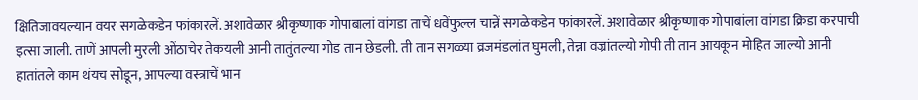क्षितिजावयल्यान वयर सगळेकडेन फांकारलें. अशावेळार श्रीकृष्णाक गोपाबालां वांगडा ताचें धवेंफुल्ल चान्नें सगळेकडेन फांकारलें. अशावेळार श्रीकृष्णाक गोपाबांला वांगडा क्रिडा करपाची इत्सा जाली. ताणें आपली मुरली ओंठाचेर तेकयली आनी तातुंतल्या गोड तान छेडली. ती तान सगळ्या व्रजमंडलांत घुमली, तेन्ना वज्रांतल्यो गोपी ती तान आयकून मोहित जाल्यो आनी हातांतले काम थंयच सोडून, आपल्या वस्त्राचें भान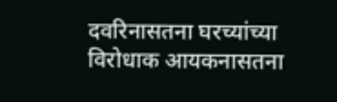दवरिनासतना घरच्यांच्या विरोधाक आयकनासतना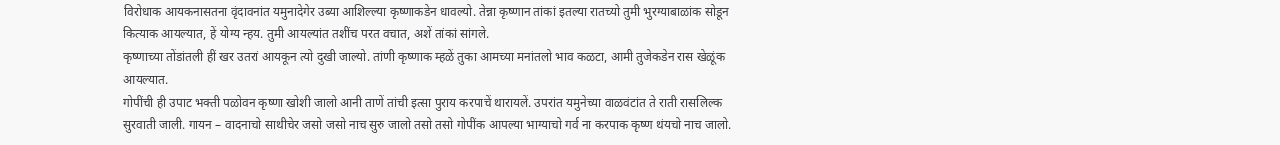विरोधाक आयकनासतना वृंदावनांत यमुनादेगेर उब्या आशिल्ल्या कृष्णाकडेन धावल्यो. तेन्ना कृष्णान तांकां इतल्या रातच्यो तुमी भुरग्याबाळांक सोडून कित्याक आयल्यात, हें योग्य न्हय. तुमी आयल्यांत तशींच परत वचात, अशें तांकां सांगले.
कृष्णाच्या तोंडांतली हीं खर उतरां आयकून त्यो दुखी जाल्यो. तांणी कृष्णाक म्हळें तुका आमच्या मनांतलो भाव कळटा, आमी तुजेकडेन रास खेळूंक आयल्यात.
गोपींची ही उपाट भक्ती पळोवन कृष्णा खोशी जालो आनी ताणें तांची इत्सा पुराय करपाचें थारायलें. उपरांत यमुनेच्या वाळवंटांत ते राती रासलिल्क सुरवाती जाली. गायन – वादनाचो साथीचेर जसो जसो नाच सुरु जालो तसो तसो गोपींक आपल्या भाग्याचो गर्व ना करपाक कृष्ण थंयचो नाच जालो.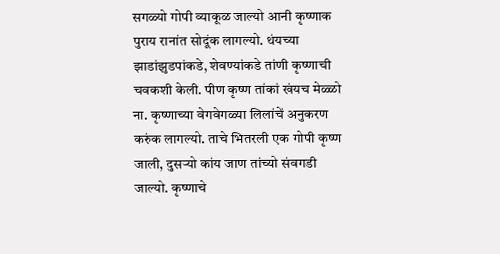सगळ्यो गोपी व्याकूळ जाल्यो आनी कृष्णाक पुराय रानांत सोदूंक लागल्यो. थंयच्या झाडांझुडपांकडे, शेवण्यांकडे तांणी कृष्णाची चवकशी केली. पीण कृष्ण तांकां खंयच मेळ्ळो ना. कृष्णाच्या वेगवेगळ्या लिलांचें अनुकरण करुंक लागल्यो. ताचे भितरली एक गोपी कृष्ण जाली, दुसऱ्यो कांय जाण तांच्यो संवगडी जाल्यो. कृष्णाचे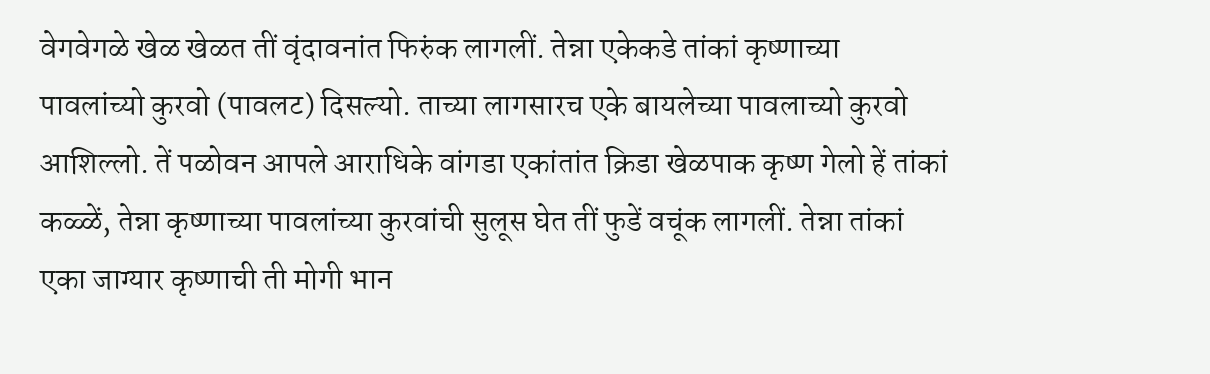वेगवेगळे खेळ खेळत तीं वृंदावनांत फिरुंक लागलीं. तेन्ना एकेकडे तांकां कृष्णाच्या पावलांच्यो कुरवो (पावलट) दिसल्यो. ताच्या लागसारच एके बायलेच्या पावलाच्यो कुरवो आशिल्लो. तें पळोवन आपले आराधिके वांगडा एकांतांत क्रिडा खेळपाक कृष्ण गेलो हें तांकां कळ्ळें, तेन्ना कृष्णाच्या पावलांच्या कुरवांची सुलूस घेत तीं फुडें वचूंक लागलीं. तेन्ना तांकां एका जाग्यार कृष्णाची ती मोगी भान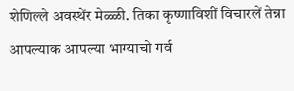शेणिल्ले अवस्थेंर मेळ्ळी. तिका कृष्णाविशीं विचारलें तेन्ना आपल्याक आपल्या भाग्याचो गर्व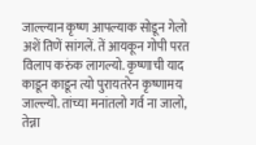जाल्ल्यान कृष्ण आपल्याक सोडून गेलो अशें तिणें सांगलें. तें आयकून गोपी परत विलाप करुंक लागल्यो. कृष्णाची याद काडून काडून त्यो पुरायतरेन कृष्णामय जाल्ल्यो. तांच्या मनांतलो गर्व ना जालो, तेन्ना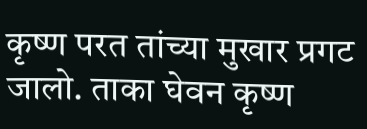कृष्ण परत तांच्या मुखार प्रगट जालो. ताका घेवन कृष्ण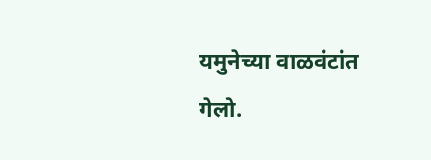यमुनेच्या वाळवंटांत गेलो.